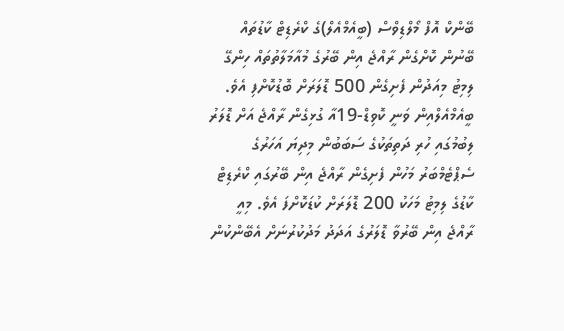ބޭންކް އޮފް މޯލްޑިވްސް (ބީއެމްއެލް)ގެ ކްރެޑިޓް ކާޑުތައް ބޭނުން ކޮށްގެން ރާއްޖެ އިން ބޭރުގެ މުއާމަލާތުތައް ހިންގޭ ލިމިޓު މިއަދުން ފެށިގެން 500 ޑޮލަރަށް ބޮޑުކޮށްފި އެވެ.
ބީއެމްއެލްއިން ވަނީ ކޮވިޑް-19އާ ގުޅިގެން ރާއްޖެ އަށް ޑޮލަރު ލިބުމުގައި ހުރި ދަތިތަކުގެ ސަބަބުން މިދިޔަ އަހަރުގެ ސެޕްޓެމްބަރު މަހުން ފެށިގެން ރާއްޖެ އިން ބޭރުގައި ކްރެޑިޓް ކާޑުގެ ލިމިޓު މަހަކު 200 ޑޮލަރަށް ކުޑަކޮށްފަ އެވެ. މިއީ ރާއްޖެ އިން ބޭރުވާ ޑޮލަރުގެ އަދަދު މަދުކުރުނަށް އެބޭންކުން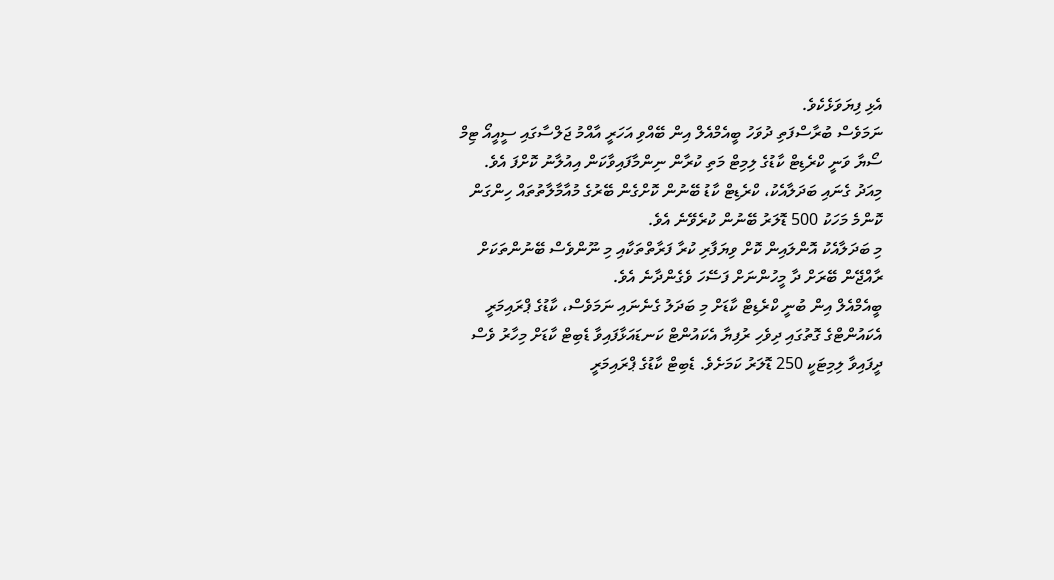އެޅި ފިޔަވަޅެކެވެ.
ނަމަވެސް ބުރާސްފަތި ދުވަހު ބީއެމްއެލް އިން ބޭއްވި އަހަރީ އާއްމު ޖަލްސާގައި ސީއީއޯ ޓިމް ސޯޔާ ވަނީ ކްރެޑިޓް ކާޑުގެ ލިމިޓް މަތި ކުރާން ނިންމާފައިވާކަން އިއުލާނު ކޮށްފަ އެވެ.
މިއަދު ގެނައި ބަދަލާއެކު، ކްރެޑިޓް ކާޑު ބޭނުން ކޮށްގެން ބޭރުގެ މުއާމާލާތުތައް ހިންގަން ކޮންމެ މަހަކު 500 ޑޮލަރު ބޭނުން ކުރެވޭނެ އެވެ.
މި ބަދަލާއެކު އޮންލައިން ކޮށް ވިޔަފާރި ކުރާ ފަރާތްތަކާއި މި ނޫންވެސް ބޭނުންތަކަށް ރާއްޖޭން ބޭރަށް ދާ މީހުންނަށް ފަސޭހަ ވެގެންދާނެ އެވެ.
ބީއެމްއެލް އިން ބުނީ ކްރެޑިޓް ކާޑަށް މި ބަދަލު ގެނެނައި ނަމަވެސް، ކާޑުގެ ޕްރައިމަރީ އެކައުންޓްގެ ގޮތުގައި ދިވެހި ރުފިޔާ އެކައުންޓް ކަނޑައަޅާފައިވާ ޑެބިޓް ކާޑަށް މިހާރު ވެސް ދީފައިވާ ލިމިޓަކީ 250 ޑޮލަރު ކަމަށެވެ. ޑެބިޓް ކާޑުގެ ޕްރައިމަރީ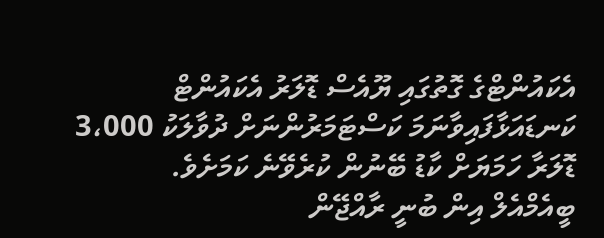އެކައުންޓްގެ ގޮތުގައި ޔޫއެސް ޑޮލަރު އެކައުންޓް ކަނޑައަޅާފައިވާނަމަ ކަސްޓަމަރުންނަށް ދުވާލަކު 3،000 ޑޮލަރާ ހަމަޔަށް ކާޑު ބޭނުން ކުރެވޭނެ ކަމަށެވެ.
ބީއެމްއެލް އިން ބުނީ ރާއްޖޭން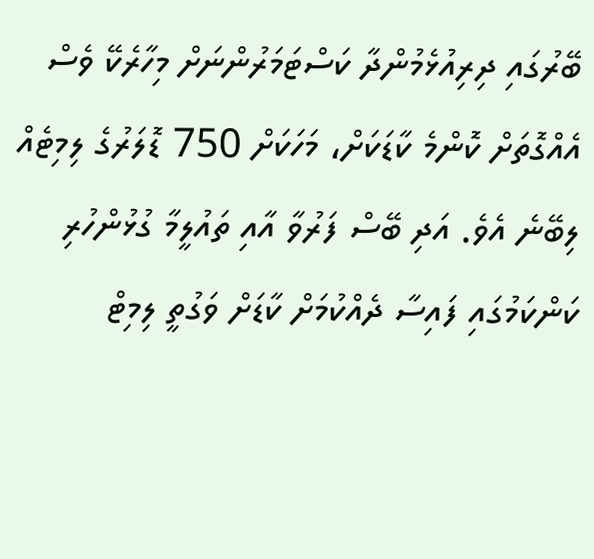ބޭރުގައި ދިރިއުޅެމުންދާ ކަސްޓަމަރުންނަށް މިހާރެކޭ ވެސް އެއްގޮތަށް ކޮންމެ ކާޑަކަށް، މަހަކަށް 750 ޑޮލަރުގެ ލިމިޓެއް ލިބޭނެ އެވެ. އަދި ބޭސް ފަރުވާ އާއި ތައުލީމާ ގުޅުންހުރި ކަންކަމުގައި ފައިސާ ދެއްކުމަށް ކާޑަށް ވަގުތީ ލިމިޓް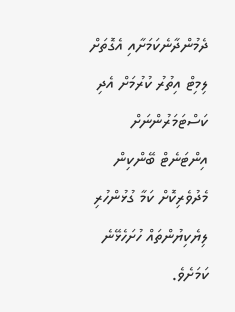ދެމުންދާނެކަމަށާއި އެގޮތަށް ލިމިޓް އިތުރު ކުރުމަށް އެދި ކަސްޓަމަރުންނަށް އިންޓަނެޓް ބޭންކިން މެދުވެރިކޮށް ކަމާ ގުޅުންހުރި ލިޔެކިޔުންތައް ހުށަހެޅޭނެ ކަމަށެވެ.